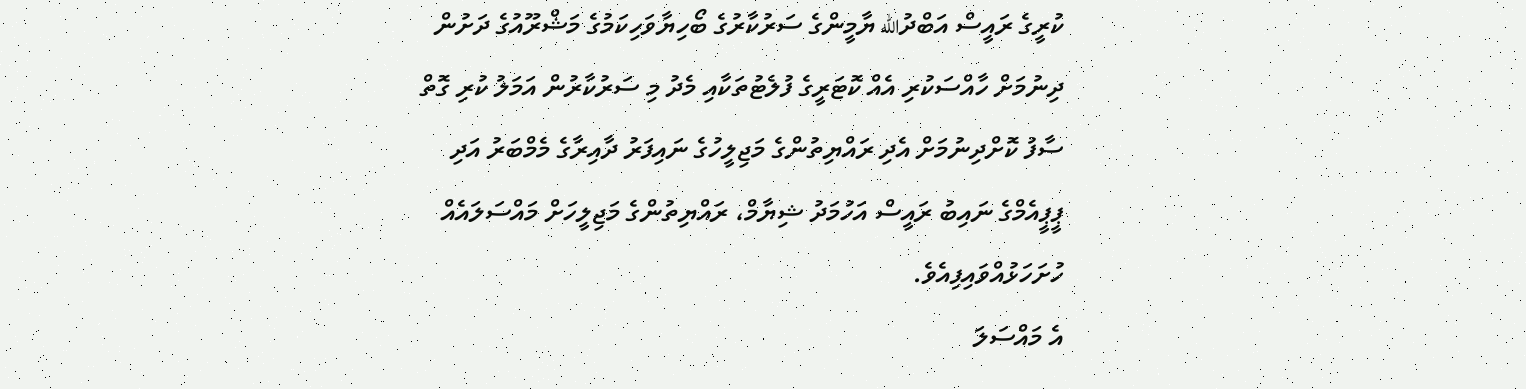ކުރީގެ ރައީސް އަބްދުالله ޔާމީންގެ ސަރުކާރުގެ ބޯހިޔާވަހިކަމުގެ މަޝްރޫއުގެ ދަށުން ދިނުމަށް ހާއްސަކުރި އެއް ކޮޓަރީގެ ފުލެޓުތަކާއި މެދު މި ސަރުކާރުން އަމަލު ކުރި ގޮތް ސާފު ކޮށްދިނުމަށް އެދި ރައްޔިތުންގެ މަޖިލީހުގެ ނައިފަރު ދާއިރާގެ މެމްބަރު އަދި ޕީޕީއެމްގެ ނައިބު ރައީސް އަހުމަދު ޝިޔާމް، ރައްޔިތުންގެ މަޖިލީހަށް މައްސަލައެއް ހުށަހަޅުއްވައިފިއެވެ.
އެ މައްސަލަ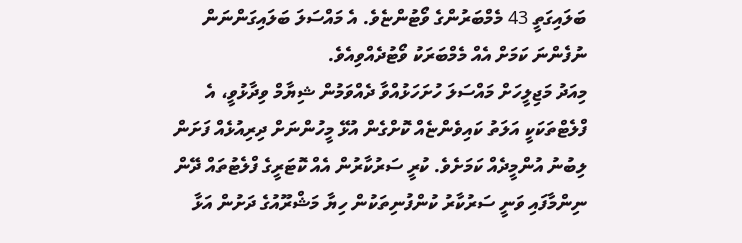ބަލައިގަތީ 43 މެމްބަރުންގެ ވޯޓުންޏެވެ. އެ މައްސަލަ ބަލައިގަންނަން ނުފެންނަ ކަމަށް އެއް މެމްބަރަކު ވޯޓުދެއްވިއެވެ.
މިއަދު މަޖިލީހަށް މައްސަލަ ހުށަހަޅުއްވާ ދެއްވަމުން ޝިޔާމް ވިދާޅުވީ، އެ ފްލެޓްތަކަކީ އަލަތު ކައިވެންޏެއް ކޮށްގެން އުޅޭ މީހުންނަށް ދިރިއުޅެއް ފަށަން ލިބުނު އުންމީދެއް ކަމަށެވެ. ކުރީ ސަރުކާރުން އެއް ކޮޓަރީގެ ފްލެޓުތައް ދޭން ނިންމާފައި ވަނީ ސަރުކާރު ކުންފުނިތަކުން ހިޔާ މަޝްރޫއުގެ ދަށުން އަޅާ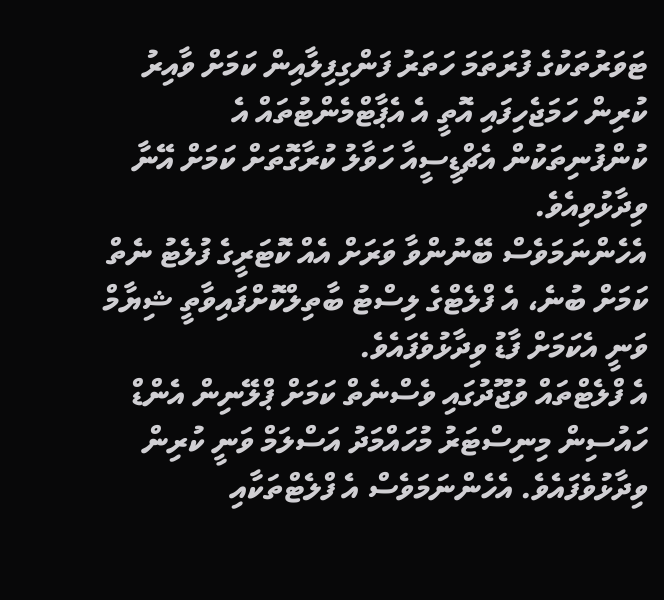ޓަވަރުތަކުގެ ފުރަތަމަ ހަތަރު ފަންގިފިލާއިން ކަމަށް ވާއިރު ކުރިން ހަމަޖެހިފައި އޮތީ އެ އެޕާޓްމެންޓުތައް އެ ކުންފުނިތަކުން އެޗްޑީސީއާ ހަވާލު ކުރާގޮތަށް ކަމަށް އޭނާ ވިދާޅުވިއެވެ.
އެހެންނަމަވެސް ބޭނުންވާ ވަރަށް އެއް ކޮޓަރީގެ ފުލެޓު ނެތް ކަމަށް ބުނެ، އެ ފްލެޓްގެ ލިސްޓު ބާތިލްކޮށްފައިވާތީ ޝިޔާމް ވަނީ އެކަމަށް ފާޑު ވިދާޅުވެފައެވެ.
އެ ފްލެޓްތައް ވުޖޫދުގައި ވެސްނެތް ކަމަށް ޕްލޭނިން އެންޑް ހައުސިން މިނިސްޓަރު މުހައްމަދު އަސްލަމް ވަނީ ކުރިން ވިދާޅުވެފައެވެ. އެހެންނަމަވެސް އެ ފްލެޓްތަކާއި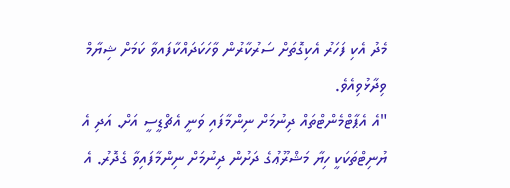މެދު އެކި ފަހަރު އެކިގޮތަށް ސަރުކާރުން ވާހަކަދައްކާފައވާ ކަމަށް ޝިޔާމް ވިދާޅުވިއެވެ.
"އެ އެޕާޓްމެންޓްތައް ދިނުމަށް ނިންމާފައި ވަނީ އެޗްޑީސީ އަށް. އަދި އެ ޔުނިޓްތަކަކީ ހިޔާ މަޝްރޫޢުގެ ދަށުން ދިނުމަށް ނިންމާފައިވާ ގެދޮރު. އެ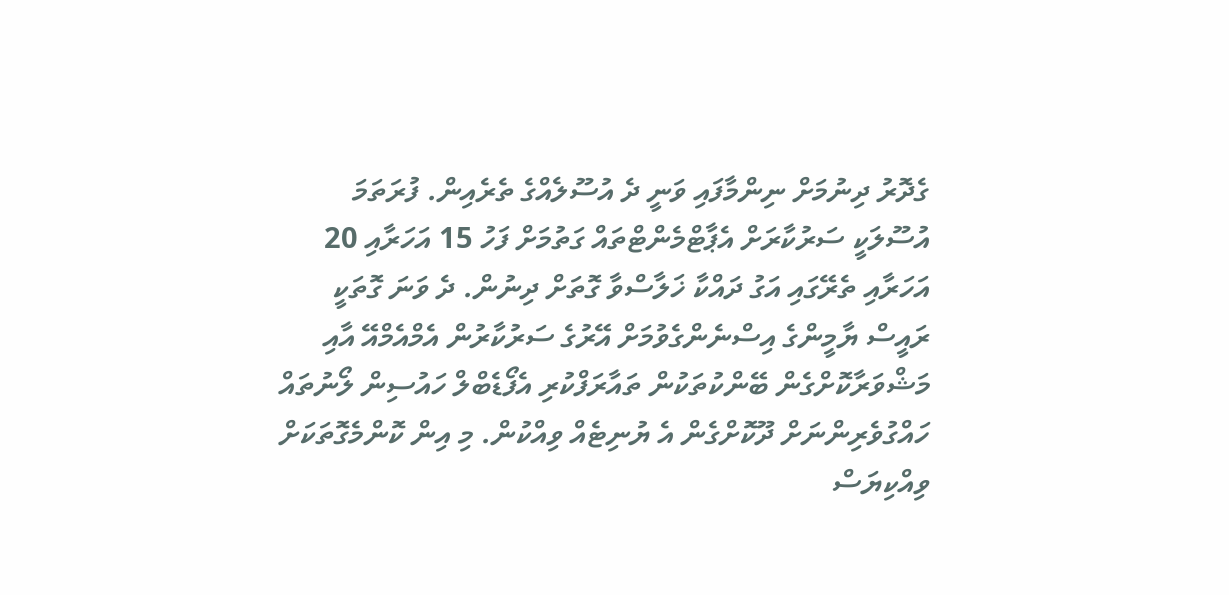ގެދޮރު ދިނުމަށް ނިންމާފައި ވަނީ ދެ އުސޫލެއްގެ ތެރެއިން. ފުރަތަމަ އުސޫލަކީ ސަރުކާރަށް އެޕާޓްމެންޓްތައް ގަތުމަށް ފަހު 15 އަހަރާއި 20 އަހަރާއި ތެރޭގައި އަގު ދައްކާ ޚަލާސްވާ ގޮތަށް ދިނުން. ދެ ވަނަ ގޮތަކީ ރައީސް ޔާމީންގެ އިސްނެންގެވުމަށް އޭރުގެ ސަރުކާރުން އެމްއެމްއޭ އާއި މަޝްވަރާކޮށްގެން ބޭންކުތަކުން ތައާރަފްކުރި އެފޯޑެބްލް ހައުސިން ލޯނުތައް ހައްގުވެރިންނަށް ދޫކޮށްގެން އެ ޔުނިޓެއް ވިއްކުން. މި އިން ކޮންމެގޮތަކަށް ވިއްކިޔަސް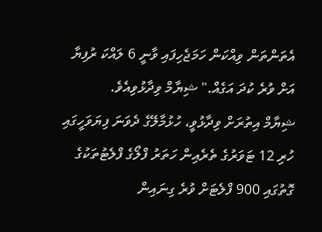އެތަންތަން ވިއްކަން ހަމަޖެހިފައި ވާނީ 6 ލައްކަ ރުފިޔާ އަށް ވުރެ ކުދަ އަގެއް." ޝިޔާމް ވިދާޅުވިއެވެ.
ޝިޔާމް އިތުރަށް ވިދާޅުވީ، ހުޅުމާލޭގެ ދެވަނަ ފިޔަވަހީގައި ހުރި 12 ޓަވަރުގެ ތެރެއިން ހަތަރު ފްލޯގެ ފްލެޓުތަކުގެ ގޮތުގައި 900 ފްލެޓަށް ވުރެ ގިނައިން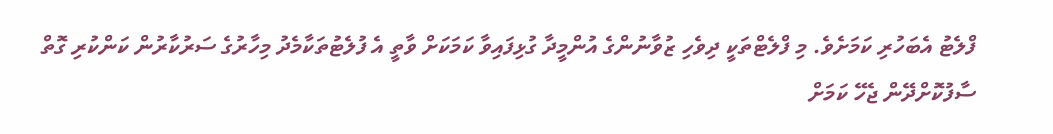ފްލެޓު އެބަހުރި ކަމަށެވެ. މި ފްލެޓްތަކީ ދިވެހި ޒުވާނުންގެ އުންމީދާ ގުޅިފައިވާ ކަމަކަށް ވާތީ އެ ފުލެޓުތަކާމެދު މިހާރުގެ ސަރުކާރުން ކަންކުރި ގޮތް ސާފުކޮށްދޭން ޖެހޭ ކަމަށް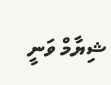ޝިޔާމް ވަނީ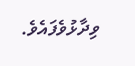ވިދާޅުވެފައެވެ.